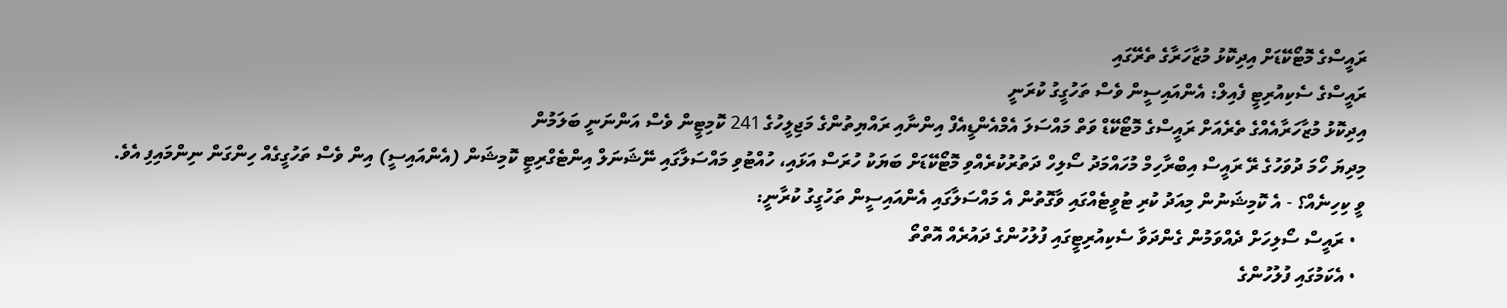ރައީސްގެ މޮޓޯކޭޑަށް އިދިކޮޅު މުޒާހަރާގެ ތެރޭގައި
ރައީސްގެ ސެކިއުރިޓީ ފެއިލް: އެންއައިސީން ވެސް ތަހުގީގު ކުރަނީ
އިދިކޮޅު މުޒާހަރާއެއްގެ ތެރެއަށް ރައީސްގެ މޮޓޯކޭޑް ވަތް މައްސަލަ އެމްއެންޑީއެފް އިންނާއި ރައްޔިތުންގެ މަޖިލީހުގެ 241 ކޮމިޓީން ވެސް އަންނަނީ ބަލަމުން
މިދިޔަ ހޯމަ ދުވަހުގެ ރޭ ރައީސް އިބްރާހިމް މުހައްމަދު ސޯލިހް ދަތުރުކުރެއްވި މޮޓޯކޭޑަށް ބަޔަކު ހުރަސް އަޅައި، ހުއްޓުވި މައްސަލާގައި ނޭޝަނަލް އިންޓެގްރިޓީ ކޮމިޝަން (އެންއައިސީ) އިން ވެސް ތަހުގީގެއް ހިންގަން ނިންމައިފި އެވެ.
ވީ ކިހިނެއް؟ - އެ ކޮމިޝަނުން މިއަދު ކުރި ޓުވީޓެއްގައި ވާގޮތުން އެ މައްސަލާގައި އެންއައިސީން ތަހުގީގު ކުރާނީ:
  • ރައީސް ސޯލިހަށް ދެއްވަމުން ގެންދަވާ ސެކިއުރިޓީގައި ފުލުހުންގެ ދައުރެއް އޮތްތޯ
  • އެކަމުގައި ފުލުހުންގެ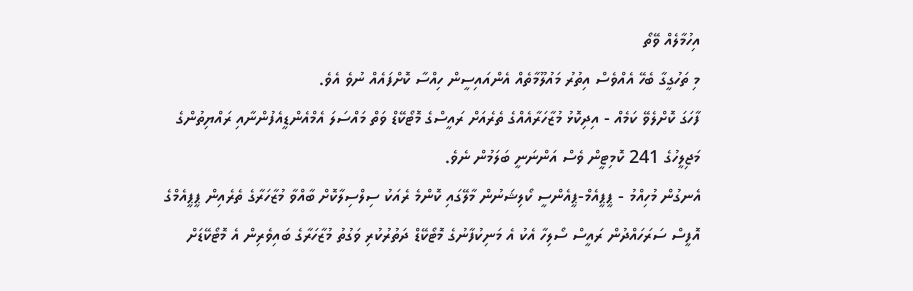އިހުމާލެއް ވޭތޯ
މި ތަހުގީގާ ބެހޭ އެއްވެސް އިތުރު މައުލޫމާތެއް އެންއައިސީން ހިއްސާ ކޮށްފައެއް ނުވެ އެވެ.
ފާހަގަ ކޮށްލެވޭ ކަމެއް - އިދިކޮޅު މުޒާހަރާއެއްގެ ތެރެއަށް ރައީސްގެ މޮޓޯކޭޑް ވަތް މައްސަލަ އެމްއެންޑީއެފުންނާއި ރައްޔިތުންގެ މަޖިލީހުގެ 241 ކޮމިޓީން ވެސް އަންނަނީ ބަލަމުން ނެވެ.
އެނގުން މުހިއްމު - ޕީޕީއެމް-ޕީއެންސީ ކޯލިޝަނުން މާލޭގައި ކޮންމެ ރެއަކު ސިލްސިލާކޮށް ބާއްވާ މުޒާހަރާގެ ތެރެއިން ޕީޕީއެމްގެ އޮފީސް ސަރަހައްދުން ރައީސް ސޯލިހާ އެކު އެ މަނިކުފާނުގެ މޮޓޯކޭޑް ދަތުރުކުރި ވަގުތު މުޒާހަރާގެ ބައިވެރިން އެ މޮޓޯކޭޑަށް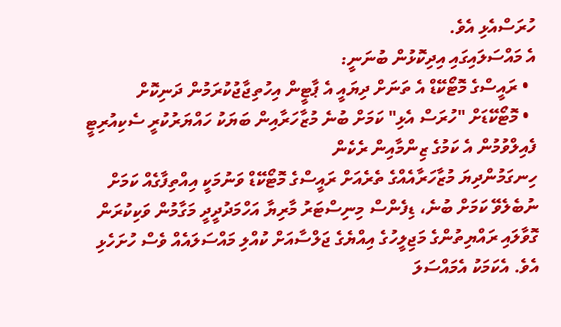ހުރަސްއެޅި އެވެ.
އެ މައްސަލައިގައި އިދިކޮޅުން ބުނަނީ:
  • ރައީސްގެ މޮޓޯކޭޑް އެ ތަނަށް ދިޔައީ އެ ޕާޓީން އިހުތިޖާޖުކުރަމުން ދަނިކޮށް
  • މޮޓޯކޭޑަށް "ހުރަސް އެޅި" ކަމަށް ބުނެ މުޒާހަރާއިން ބަޔަކު ހައްޔަރުކުރީ ސެކިއުރިޓީ ފެއިލްވުމުން އެ ކަމުގެ ޒިންމާއިން ރެކެން
ހިނގަމުންދިޔަ މުޒާހަރާއެއްގެ ތެރެއަށް ރައީސްގެ މޮޓޯކޭޑް ވަނުމަކީ އިއްތިފާގެއް ކަމަށް ނުބެލެވޭ ކަމަށް ބުނެ، ޑިފެންސް މިނިސްޓަރު މާރިޔާ އަހްމަދުދީދީ މަގާމުން ވަކިކުރަން ގޮވާލައި ރައްޔިތުންގެ މަޖިލީހުގެ އިއްޔެގެ ޖަލްސާއަށް ކުއްލި މައްސަލައެއް ވެސް ހުށަހެޅި އެވެ. އެކަމަކު އެމައްސަލަ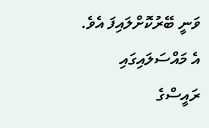ވަނީ ބޭރުކޮށްލައިފަ އެވެ.
އެ މައްސަލައިގައި ރައީސްގެ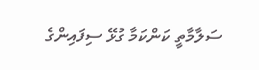ސަލާމާތީ ކަންކަމާ ގުޅޭ ސިފައިންގެ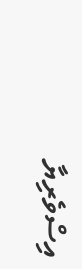އިސްވެރިޔާ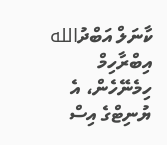ކާނަލް އަބްދުالله އިބްރާހިމް ހިމެނޭހެން، އެ ޔުނިޓްގެ އިސް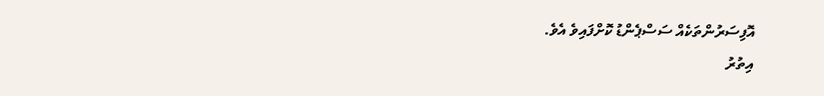އޮފިސަރުންތަކެއް ސަސްޕެންޑު ކޮށްފައިވެ އެވެ.
އިތުރު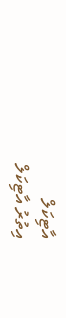އާޓިކަލް
އިތުރު އާޓިކަލް